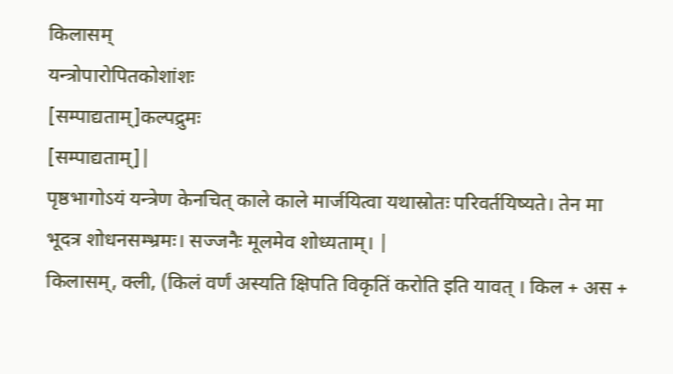किलासम्
यन्त्रोपारोपितकोशांशः
[सम्पाद्यताम्]कल्पद्रुमः
[सम्पाद्यताम्]|
पृष्ठभागोऽयं यन्त्रेण केनचित् काले काले मार्जयित्वा यथास्रोतः परिवर्तयिष्यते। तेन मा भूदत्र शोधनसम्भ्रमः। सज्जनैः मूलमेव शोध्यताम्। |
किलासम्, क्ली, (किलं वर्णं अस्यति क्षिपति विकृतिं करोति इति यावत् । किल + अस +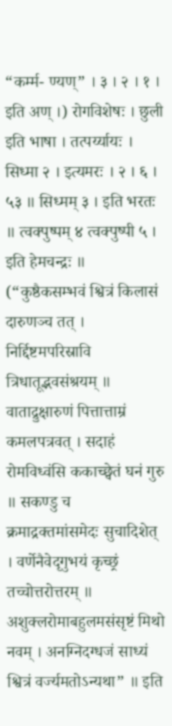“कर्म्म- ण्यण्” । ३ । २ । १ । इति अण् ।) रोगविशेषः । छुली इति भाषा । तत्पर्य्यायः । सिध्मा २ । इत्यमरः । २ । ६ । ५३ ॥ सिध्मम् ३ । इति भरतः ॥ त्वक्पुष्पम् ४ त्वक्पुष्पी ५ । इति हेमचन्द्रः ॥ (“कुष्ठैकसम्भवं श्वित्रं किलासं दारुणञ्च तत् । निर्द्दिष्टमपरिस्रावि त्रिधातूद्भवसंश्रयम् ॥ वाताद्रुक्षारुणं पित्तात्ताम्रं कमलपत्रवत् । सदाहं रोमविध्वंसि ककाच्छ्वेतं घनं गुरु ॥ सकण्डु च क्रमाद्रक्तमांसमेदः सुचादिशेत् । वर्णेनैवेदृगुभयं कृच्छ्रं तच्चोत्तरोत्तरम् ॥ अशुक्लरोमाबहुलमसंसृष्टं मिथो नवम् । अनग्निदग्धजं साध्यं श्वित्रं वर्ज्यमतोऽन्यथा” ॥ इति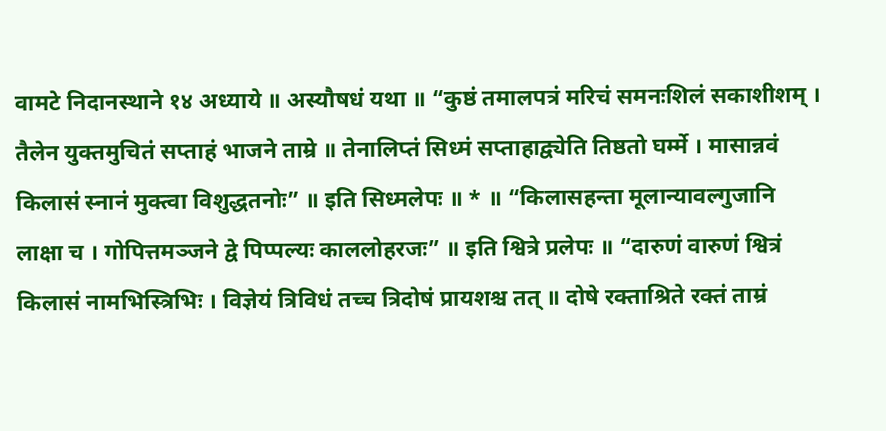वामटे निदानस्थाने १४ अध्याये ॥ अस्यौषधं यथा ॥ “कुष्ठं तमालपत्रं मरिचं समनःशिलं सकाशीशम् । तैलेन युक्तमुचितं सप्ताहं भाजने ताम्रे ॥ तेनालिप्तं सिध्मं सप्ताहाद्व्येति तिष्ठतो घर्म्मे । मासान्नवं किलासं स्नानं मुक्त्वा विशुद्धतनोः” ॥ इति सिध्मलेपः ॥ * ॥ “किलासहन्ता मूलान्यावल्गुजानि लाक्षा च । गोपित्तमञ्जने द्वे पिप्पल्यः काललोहरजः” ॥ इति श्वित्रे प्रलेपः ॥ “दारुणं वारुणं श्वित्रं किलासं नामभिस्त्रिभिः । विज्ञेयं त्रिविधं तच्च त्रिदोषं प्रायशश्च तत् ॥ दोषे रक्ताश्रिते रक्तं ताम्रं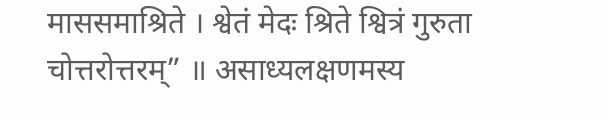माससमाश्रिते । श्वेतं मेदः श्रिते श्वित्रं गुरुता चोत्तरोत्तरम्” ॥ असाध्यलक्षणमस्य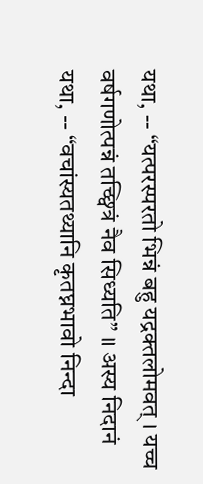यथा, -- “यत्परस्परतो भिन्नं बहु यद्रक्तलोमवत् । यच्च वर्षगणोत्पन्नं तच्छ्वित्रं नैव सिध्यति” ॥ अस्य निदानं यथा, -- “वचांस्यतथ्यानि कृतघ्नभावो निन्दा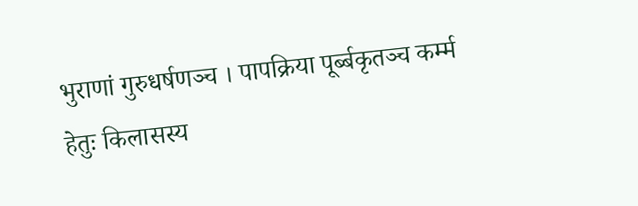भुराणां गुरुधर्षणञ्च । पापक्रिया पूर्ब्बकृतञ्च कर्म्म हेतुः किलासस्य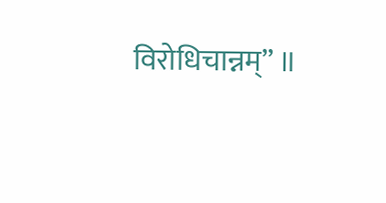विरोधिचान्नम्” ॥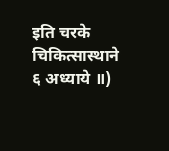इति चरके चिकित्सास्थाने ६ अध्याये ॥)